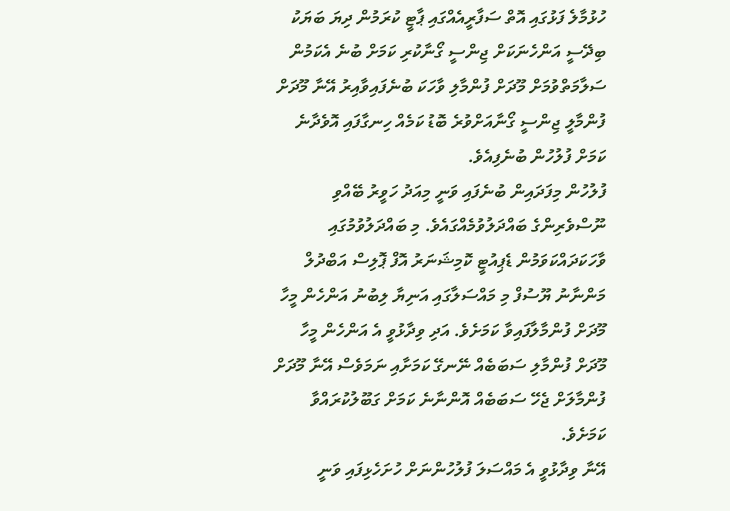ހުޅުމާލެ ފަޅުގައި އޮތް ސަފާރީއެއްގައި ޕާޓީ ކުރަމުން ދިޔަ ބަޔަކު ބިދޭސީ އަންހެނަކަށް ޖިންސީ ގޯނާކުރި ކަމަށް ބުނެ އެކަމުން ސަލާމަތްވުމަށް މޫދަށް ފުންމާލި ވާހަކަ ބުނެފައިވާއިރު އޭނާ މޫދަށް ފުންމާލީ ޖިންސީ ގޯނާއަށްވުރެ ބޮޑު ކަމެއް ހިނގާފައި އޮވެދާނެ ކަމަށް ފުލުހުން ބުނެފިއެވެ.
ފުލުހުން މިފަދައިން ބުނެފައި ވަނީ މިއަދު ހަވީރު ބޭއްވި ނޫސްވެރިންގެ ބައްދަލުވުމެއްގައެވެ. މި ބައްދަލުވުމުގައި ވާހަކަދައްކަވަމުން ޑެޕިއުޓީ ކޮމިޝަނަރު އޮފް ޕޮލިސް އަބްދުލް މަންނާނު ޔޫސުފް މި މައްސަލާގައި އަނިޔާ ލިބުނު އަންހެން މީހާ މޫދަށް ފުންމާލާފައިވާ ކަމަށެވެ. އަދި ވިދާޅުވީ އެ އަންހެން މީހާ މޫދަށް ފުންމާލި ސަބަބެއް ނޭނގޭ ކަމަށާއި ނަމަވެސް އޭނާ މޫދަށް ފުންމާލަށް ޖެހޭ ސަބަބެއް އޮންނާނެ ކަމަށް ގަބޫލުކުރައްވާ ކަމަށެވެ.
އޭނާ ވިދާޅުވީ އެ މައްސަލަ ފުލުހުންނަށް ހުށަހެޅިފައި ވަނީ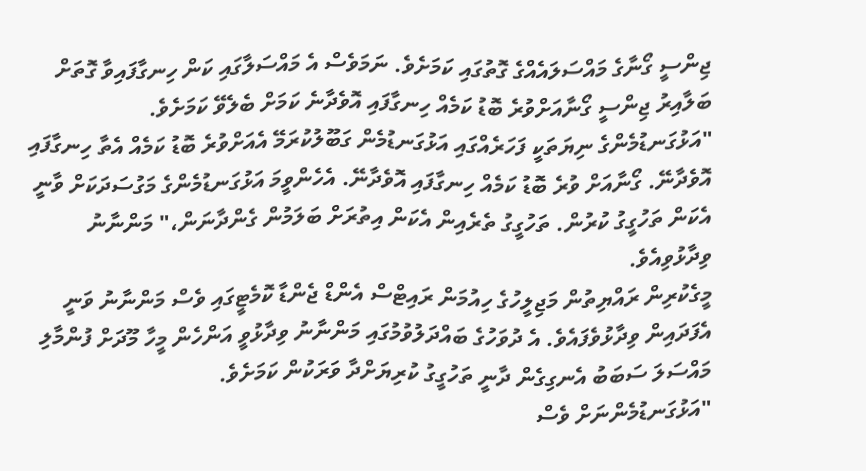ޖިންސީ ގޯނާގެ މައްސަލައެއްގެ ގޮތުގައި ކަމަށެވެ. ނަމަވެސް އެ މައްސަލާގައި ކަން ހިނގާފައިވާ ގޮތަށް ބަލާއިރު ޖިންސީ ގޯނާއަށްވުރެ ބޮޑު ކަމެއް ހިނގާފައި އޮވެދާނެ ކަމަށް ބެލެވޭ ކަމަށެވެ.
"އަޅުގަނޑުމެންގެ ނިޔަތަކީ ފަހަރެއްގައި އަޅުގަނޑުމެން ގަބޫލުކުރަމޭ އެއަށްވުރެ ބޮޑު ކަމެއް އެތާ ހިނގާފައި އޮވެދާނޭ. ގޯނާއަށް ވުރެ ބޮޑު ކަމެއް ހިނގާފައި އޮވެދާނޭ. އެހެންވީމަ އަޅުގަނޑުމެންގެ މަގުސަދަކަށް ވާނީ އެކަން ތަހުގީގު ކުރުން. ތަހުގީގު ތެރެއިން އެކަން އިތުރަށް ބަލަމުން ގެންދާނަން،" މަންނާނު ވިދާޅުވިއެވެ.
މީގެކުރިން ރައްޔިތުން މަޖިލީހުގެ ހިއުމަން ރައިޓްސް އެންޑް ޖެންޑާ ކޮމެޓީގައި ވެސް މަންނާނު ވަނީ އެފަދައިން ވިދާޅުވެފައެވެ. އެ ދުވަހުގެ ބައްދަލުވުމުގައި މަންނާނު ވިދާޅުވީ އަންހެން މީހާ މޫދަށް ފުންމާލި މައްސަލަ ސަބަބު އެނގިގެން ދާނީ ތަހުގީގު ކުރިޔަށްދާ ވަރަކުން ކަމަށެވެ.
"އަޅުގަނޑުމެންނަށް ވެސް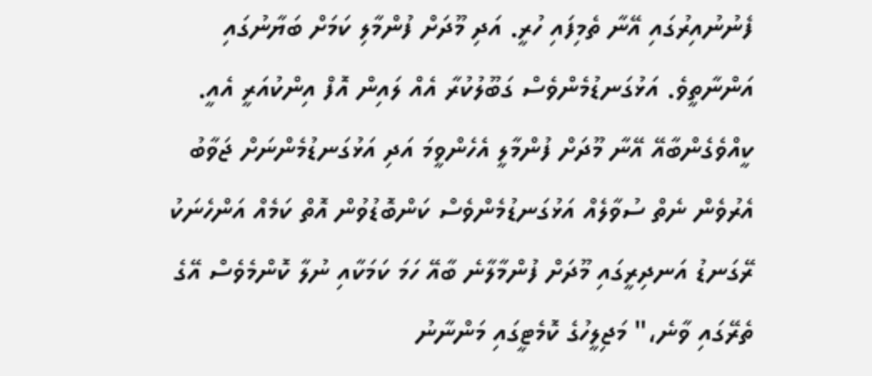ފެނުނުއިރުގައި އޭނާ ތެމިފައި ހުރީ. އަދި މޫދަށް ފުންމާލި ކަމަށް ބަޔާނުގައި އަންނާތީވެ. އަޅުގަނޑުމެންވެސް ގަބޫލުކުރާ އެއް ލައިން އޮފް އިންކުއަރީ އެއީ. ކީއްވެގެންބާއޭ އޭނާ މޫދަށް ފުންމާލީ އެހެންވީމަ އަދި އަޅުގަނޑުމެންނަށް ޖަވާބު އެރުވެން ނެތް ސުވާލެއް އަޅުގަނޑުމެންވެސް ކަންބޮޑުވުން އޮތް ކަމެއް އަންހެނަކު ރޭގަނޑު އަނދިރީގައި މޫދަށް ފުންމާލާނެ ބާއޭ ހަމަ ކަމަކާއި ނުލާ ކޮންމެވެސް އޭގެ ތެރޭގައި ވާނެ،" މަޖިލީހުގެ ކޮމެޓީގައި މަންނާނު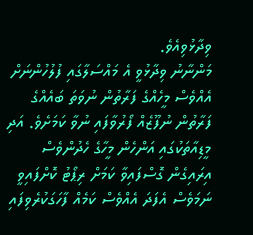ވިދާޅުވިއެވެ.
މަންނާނު ވިދާޅުވީ އެ މައްސަލާގައި ފުލުހުންނަށް އެއްވެސް މީހެއްގެ ފަރާތުން ނުވަތަ ބައެއްގެ ފަރާތުން ނުފޫޒެއް ފޯރުވާފައި ނުވާ ކަމަށެވެ. އަދި މީޑިއާތަކުގައި އަންހެން މީހާގެ ހެދުންވެސް އިރައިގެން ގޮސްފައިވާ ކަމަށް ރިޕޯޓު ކޮށްފައިވީ ނަމަވެސް އެފަދަ އެއްވެސް ކަމެއް ފާހަގަކުރެވިފައި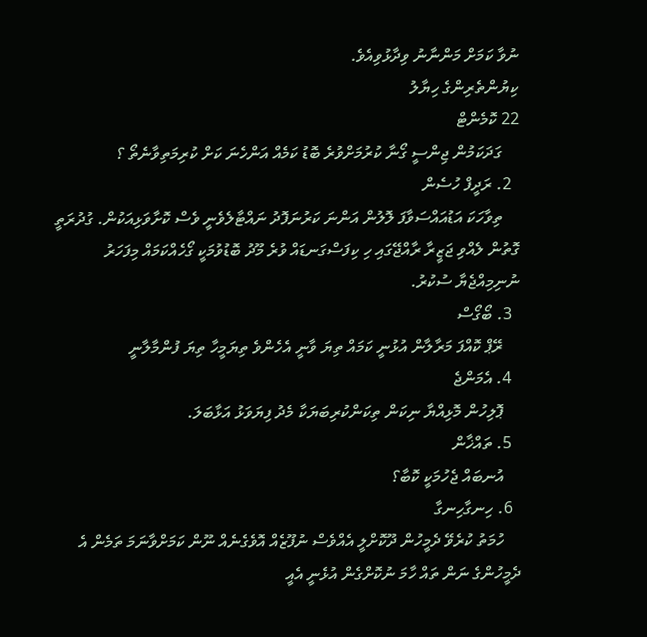ނުވާ ކަމަށް މަންނާނު ވިދާޅުވިއެވެ.
ކިޔުންތެރިންގެ ހިޔާލު
22 ކޮމެންޓް
    ގަދަކަމުން ޖިންސީ ގޯނާ ކުރުމަށްވުރެ ބޮޑު ކަމެއް އަންހެނަ ކަށް ކުރިމަތިވާނެތޯ ؟
  2. ރަދީފް ހުސެން
    ތިވާހަކަ އަޑުއައްސަވާފަ ލޮލުން އަންނަ ކަރުނަފޮދު ނައްޓާލެވެނީ ވެސް ކޮށާވަޅިއަކުން. ގުދުރަތީ ގޮތުން ލެއްވި ޖަޒީރާ ރާއްޖޭގައި ހި ކިފަސްގަނޑައް ވުރެ މޫދު ބޮޑުވުމަކީ ގޯހެއްކަމައް މިފަހަރު ނުނިމިއްޖެޔާ ސުކުރު.
  3. ބޯގޯސް
    ރޭޕް ކޮއްފަ މަރާލާން އުޅުނީ ކަމައް ތިޔަ ވާނީ އެހެންވެ ތިޔަމީހާ ތިޔަ ފުންމާލާނީ
  4. އެމަންޖެ
    ޕޮލިހުން މޮޅިއްޔާ ނިކަން ތިކަންކުރިބަޔަކާ މެދު ފިޔަވަޅު އަޅާބަލަ.
  5. ތައްޚާން
    އުނބައް ޖެހުމަކީ ކޮބާ؟
  6. ހިނގާހިނގާ
    ހުމަތު ކުރެވޭ ދެމީހުން ދޫކޮށްލީ އެއްވެސް ނުފޫޒެއް އޮވެގެނެއް ނޫން ކަމަށްވާނަމަ ތަމެން އެ ދެމީހުންގެ ނަން ތައް ހާމަ ނުކޮށްގެން އުޅެނީ އެއީ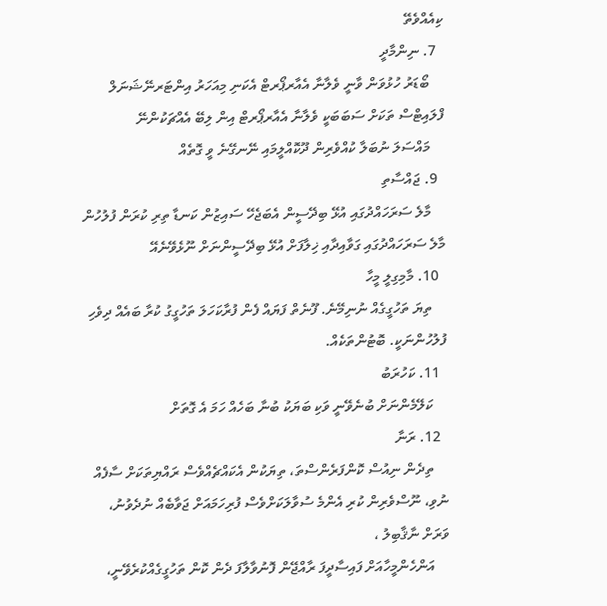ކިއެއްވެތޭ
  7. ނިންމާދީ
    ބޯޑަރު ހުޅުވަން ވާނީ ވެލާނާ އެއާރޕޯރޓް އެކަނި މިއަހަރު އިންޓަރނޭޝަނަލް ފްލައިޓްސް ތަކަށް ސަބަބަކީ ވެލާނާ އެއާރޕޯރޓް އިން ލިބޭ އެއްޗަކުންނޭ
    މައްސަލަ ނުބަލާ ކުއްވެރިން ދޫކޮއްލީމައި ނޭނގޭނެ ވީ ގޮތެއް
  9. ޖައްސާތި
    މާލެ ސަރަހައްދުގައި އުޅޭ ބިދޭސީން އެބަޖެހޭ ސައިޒުން ކަނޑާ ތިރި ކުރަން ފުލުހުން މާލެ ސަރަހައްދުގައި ގަވާއިދާއި ޚިލާފަށް އުޅޭ ބިދޭސީންނަށް ނޫޅެވޭނެއޭ
  10. މާމިގިލީ މީހާ
    ތިޔަ ތަހުގީގެއް ނުނިމޭނެ. ފޫނެތް ފަޔައް ފެން ފުރާކަހަލަ ތަހުގީގު ކުރާ ބައެއް ދިވެހި ފުލުހުންނަކީ. ބޮޓުންތަކެއް.
  11. ކަހުރަބު
    ކަލޭމެންނަށް ބުނެވޭނީ ވަކި ބަޔަކު ބުނާ ބަހެއް ހަމަ އެ ގޮތަށް
  12. ރަނާ
    ތިދެން ނިއުސް ކޮންފަރެންސްތަ، ތިޔަކުން އެކައްޗެއްވެސް ރައްޔިތަކަށް ސާފެއް ނުވި، ނޫސްވެރިން ކުރި އެންމެ ސުވާލަކަށްވެސް ފުރިހަމައަށް ޖަވާބެއް ނުދެވުނު، ވަރަށް ނާޤާބިލު ،
    އަންހެންމީހާއަށް ފައިސާދީފަ ރާއްޖޭން ފޮނުވާލާފަ ދެން ކޮން ތަހުގީގެއްކުރެވޭނީ،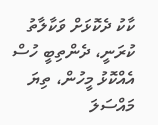ކާކު ދެކޮޅަށް ވަކާލާތު ކުރަނީ، ދެންތިބީ ހުސް އެއްކޮޅު މީހުން، ތިޔަ މައްސަލަ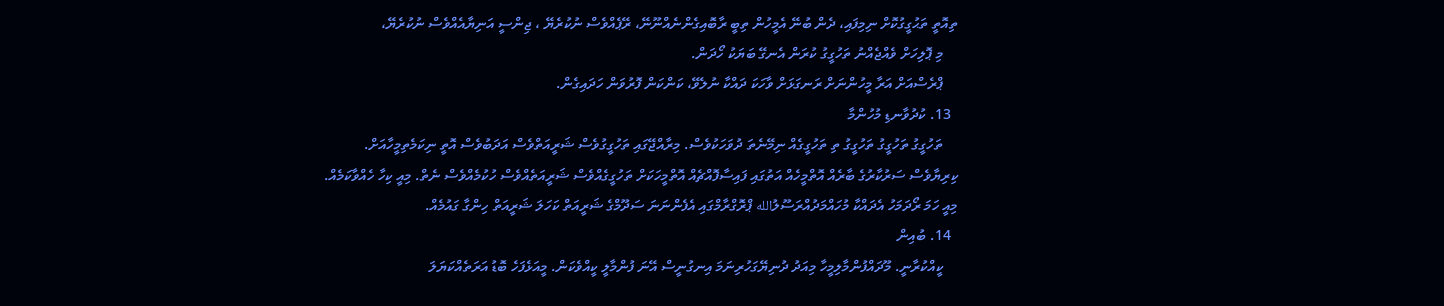ތިއޮތީ ތަޙުގީގުކޮށް ނިމިފައި، ދެން ބުނޭ އެމީހުން ތިބީ ރާބޮއިގެންނެއްނޫނޭ، ރޭޕެއްވެސް ނުކުރެޔޭ ، ޖިންސީ އަނިޔާއެއްވެސް ނުކުރެޔޭ،
    މި ޕޮލިހަށް ވެއްޖެއްނު ތަހުގީގު ކުރަން އެނގޭ ބަޔަކު ހޯދަން.
    ޕްރެސްއަށް އަރާ މީހުންނަށް ރަނގަޅަށް ވާހަކަ ދައްކާ ނުލެވޭ، ކަންކަން ފޮރުވަން ހަދައިގެން.
  13. ކުދުވާނޑި މުހުންމާ
    ތަހުގީގު ތަހުގީގު ތަހުގީގު ތި ތަހުގީގެއް ނިމޭނެތަ ދުވަހަކުވެސް. މިރާއްޖޭގައި ތަހުގީގުވެސް ޝަރީއަތްވެސް އަދަބުވެސް އޮތީ ނިކަމެތިމީހާއަށް. ކިރިޔާވެސް ސަރުކާރުގެ ބާރެއް އޮތްމީހެއް އަތުގައި ފައިސާފޮއްޗެއް އޮތްމީހަކަށް ތަހުގީގެއްވެސް ޝަރީއަތެއްވެސް ހުކުމެއްވެސް ނެތް. މިއީ ކިހާ ހެއްވާކަމެއް. މިއީ ހަމަ ރޯދަމަހު އެދައްކާ މުހައްމަދުއްރަސޫލުالله ޕްރޮގްރާމްގައި އެފެންނަނަ ސަދޫމްގެ ޝަރީއަތް ކަހަލަ ޝަރީއަތް ހިންގާ ގައުމެއް.
  14. ބުއިން
    ކީއްކުރާނީ. މޫދައްފުންމާލިމީހާ މިއަދު ދުނިޔޭގަހުރިނަމަ އިނގުނީސް އޭނަ ފުންމާލީ ކީއްވެކަން. މީއަޅެފަހެ ބޮޑު އަރަތެއްކަޔަލަ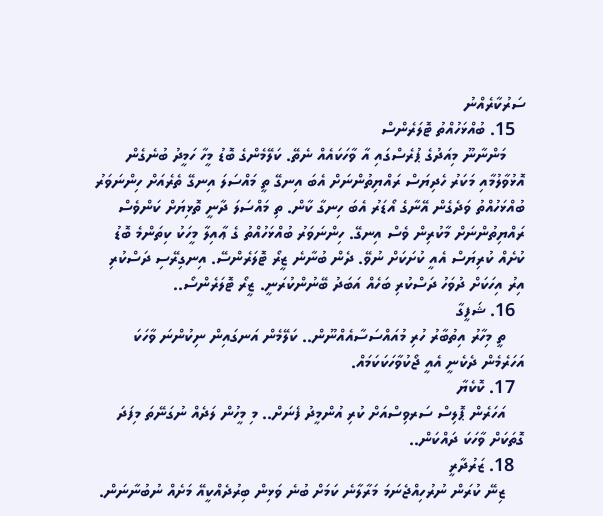ސަރުކާރެއްނު
  15. ބުއްޅަހުއްތު ޓޮލަރެންސް
    މަންނާނޫ މިއަދުގެ ޕުރެސްގައި އާ ވާހަކައެއް ނެތޭ. ކަލޭމެންގެ ބޮޑު މީހާ ހަމީދު ބުނެގެން އޮޅުވާލުމާއި މަކަރު ހެދިޔަސް ރައްޔިތުންނަށް އެބަ އިނގޭ ތީ މައްސަލަ އިނގޭ ތެރެއަށް ހިންނަވަރު ބުއްޅަހުއްތު ވަދެގެން އޭނާގެ އޯޑަރު އެބަ ހިނގާ ކާން. ތި މައްސަލަ ދާނީ ތޮޅިޔަށް ކަންވެސް ރައްޔިތުންނަށް މާކުރިން ވެސް އިނގޭ. ހިންނަވަރު ބުއްޅަހުއްތު ގެ ޢާއިލާ މީހަކު ކިތަންމެ ބޮޑު ކުށެއް ކުރިޔަސް އެއީ ކުށަކަށް ނުވޭ. ދެން ބުނާނެ ޒީރޯ ޓޮލަރެންސޭ. އިނގިރޭސި ދަސްކުރި އިރު އިހަކަށް ދުވަހު ދަސްކުރި ބަހެއް އަބަދު ބޭނުންކުރަނީ. ޒީރޯ ޓޮލަރެންސޯ..
  16. ޝަފީގާ
    ތީ މިހާރު އިތުބާރު ހުރި މުއައްސަސާއެއްނޫން.. ކަލޭމެން އަނގައިން ނިކުންނަ ވާހަކަ އަހަރެމެން ދެކެނީ އެއީ ޖޯކުވާހަކަކަމައް.
  17. ކޮކެޔާ
    އަހަރެން ޕޮލިސް ސަރވިސްއަށް ކުރި އުންމީދު ފެނަށް.. މި މީހުން ލަދެއް ނުގަނޭތަ މިފަދަ ގޮތަކަށް ވާހަކަ ދައްކަން..
  18. ޒަރުދާރީ
    ޒިނޭ ކުރަން ނުރުހިއްޖެނަމަ މަރާލާނެ ކަމަށް ބުނެ ވަޅިން ބިރުދެއްކީއޭ މަށެއް ނުބުނާނަން.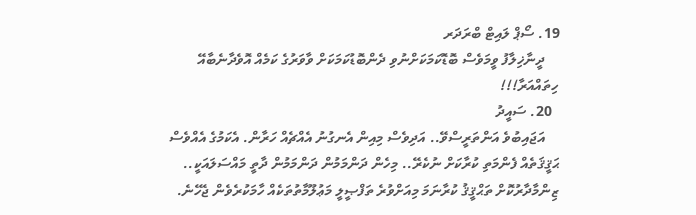19. ސޯޕް ލައިޓް ބްރަދަރ
    ދީނާޚިލާފު ވީމަވެސް ބޮޑޮކަމަކަށްނުވި ދެންބޮޑުކަމަކަށް ވާވަރުގެ ކަމެއް އޮވެދާނެބާއޭ ހިތައްއަރާ!!!
  20. ސައީދު
    އަޖައިބުވެ އަންތަރީސްވޭ.. އަދިވެސް މިއިން އެނގުނު އެއްޗެއް ހަރާން. އެކަމުގެ އެއްވެސް ޙަޤީޤަތެއް ފެންމަތި ކުރާކަށް ނުކެރޭ.. މިހެން ދަންމަމުން ދަންމަމުން ދާތީ މައްސަލައަކީ.. ޒިންމާދާރުކޮށް ތަޙްޤީޤު ކުރާނަމަ މިއަށްވުރެ ތަފްޞީލީ މަޢުލޫމާތުތަކެއް ހާމަކުރެވެން ޖެހޭނެ.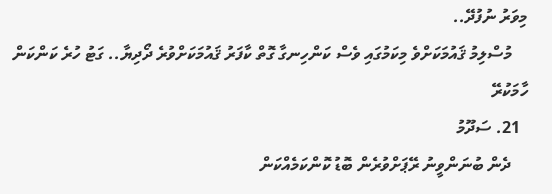މިވަރު ނުފުދޭ..
    މުސްލިމު ޤައުމަކަށްވެ މިކަމުގައި ވެސް ކަންހިނގާ ގޮތް ކާފަރު ޤައުމަކަށްވުރެ ދޯދިޔާ.. ގަޓު ހުރެ ކަންކަން ހާމަކުރޭ
  21. ސަދޫމު
    ދެން ބުނަންވީނު ރޭޕަށްވުރެން ބޮޑު ކޮންކަމެއްކަން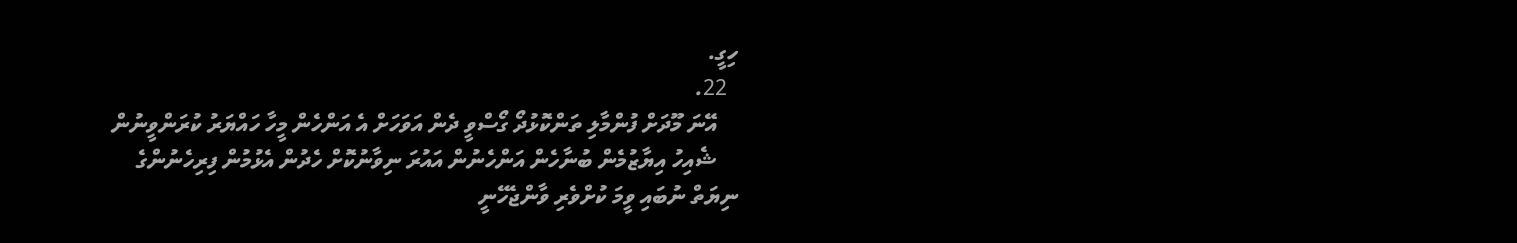ހިގީ.
  22.
    އޭނަ މޫދަށް ފުންމާލި ތަންކޮޅުދޯ ގޯސްވީ ދެން އަވަހަށް އެ އަންހެން މީހާ ހައްޔަރު ކުރަންވީނުން
    ޝެއިހު އިޔާޒުމެން ބުނާހެން އަންހެނުން އައުރަ ނިވާނުކޮށް ހެދުން އެޅުމުން ފިރިހެނުންގެ ނިޔަތް ނުބައި ވީމަ ކުށްވެރި ވާންޖެހޭނީ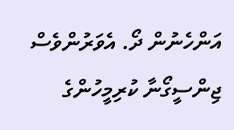އަންހެނުން ދޯ. އެވަރުންވެސް ޖިންސީގޯނާ ކުރިމީހުންގެ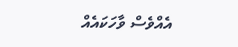އެއްވެސް ވާހަކައެއް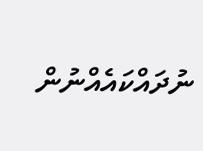ނުދައްކައެއްނުން